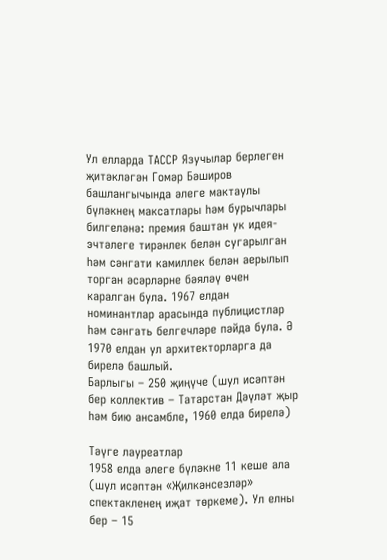Ул елларда ТАССР Язучылар берлеген җитәкләгән Гомәр Бәширов башлангычында әлеге мактаулы бүләкнең максатлары һәм бурычлары билгеләнә: премия баштан ук идея-эчтәлеге тирәнлек белән сугарылган һәм сәнгати камиллек белән аерылып торган әсәрләрне бәяләү өчен каралган була. 1967 елдан номинантлар арасында публицистлар һәм сәнгать белгечләре пәйда була. Ә 1970 елдан ул архитекторларга да бирелә башлый.
Барлыгы – 250 җиңүче (шул исәптән бер коллектив – Татарстан Дәүләт җыр һәм бию ансамбле, 1960 елда бирелә)

Тәүге лауреатлар
1958 елда әлеге бүләкне 11 кеше ала (шул исәптән «Җилкәнсезләр» спектакленең иҗат төркеме). Ул елны бер – 15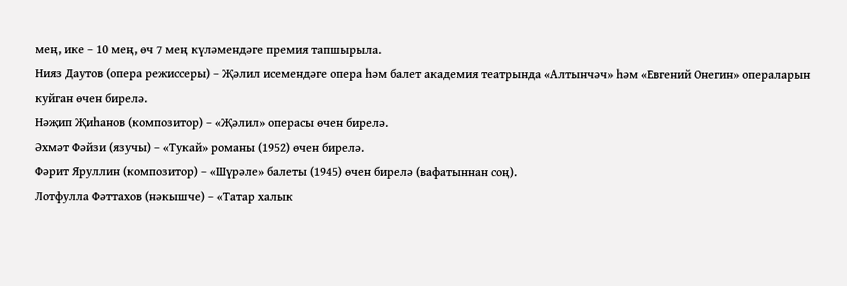мең, ике – 10 мең, өч 7 мең күләмендәге премия тапшырыла.
Нияз Даутов (опера режиссеры) – Җәлил исемендәге опера һәм балет академия театрында «Алтынчәч» һәм «Евгений Онегин» операларын куйган өчен бирелә.
Нәҗип Җиһанов (композитор) – «Җәлил» операсы өчен бирелә.
Әхмәт Фәйзи (язучы) – «Тукай» романы (1952) өчен бирелә.
Фәрит Яруллин (композитор) – «Шүрәле» балеты (1945) өчен бирелә (вафатыннан соң).
Лотфулла Фәттахов (нәкышче) – «Татар халык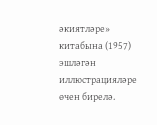әкиятләре» китабына (1957) эшләгән иллюстрацияләре өчен бирелә.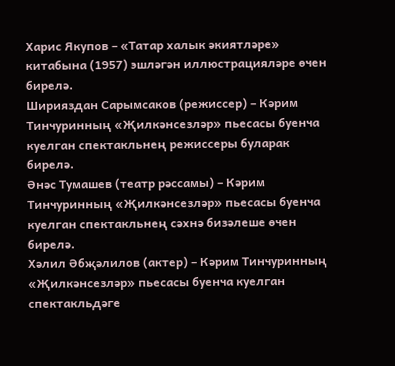Харис Якупов – «Татар халык әкиятләре» китабына (1957) эшләгән иллюстрацияләре өчен бирелә.
Ширияздан Сарымсаков (режиссер) – Кәрим Тинчуринның «Җилкәнсезләр» пьесасы буенча куелган спектакльнең режиссеры буларак бирелә.
Әнәс Тумашев (театр рәссамы) – Кәрим Тинчуринның «Җилкәнсезләр» пьесасы буенча куелган спектакльнең сәхнә бизәлеше өчен бирелә.
Хәлил Әбҗәлилов (актер) – Кәрим Тинчуринның «Җилкәнсезләр» пьесасы буенча куелган спектакльдәге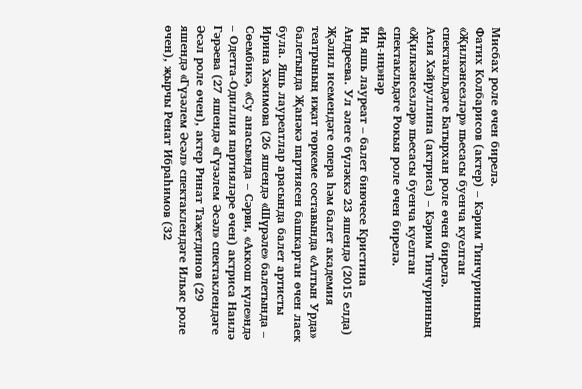Мисбах роле өчен бирелә.
Фатих Колбарисов (актер) – Кәрим Тинчуринның «Җилкәнсезләр» пьесасы буенча куелган спектакльдәге Батырхан роле өчен бирелә.
Асия Хәйруллина (актриса) – Кәрим Тинчуринның «Җилкәнсезләр» пьесасы буенча куелган спектакльдәге Рокыя роле өчен бирелә.
«Иң-иң»нәр
Иң яшь лауреат – балет биючесе Кристина Андреева. Ул әлеге бүләккә 23 яшендә (2015 елда) Җәлил исемендәге опера һәм балет академия театрының иҗат төркеме составында «Алтын Урда» балетында Җанәкә партиясен башкарган өчен лаек була. Яшь лауреатлар арасында балет артисты Ирина Хәкимова (26 яшендә «Шүрәле» балетында – Сөембикә, «Су анасы»нда – Сәрви, «Аккош күле»ндә – Одетта-Одиллия партияләре өчен) актриса Наилә Гәрәева (27 яшендә «Гүзәлем Әсәл» спектаклендәге Әсәл роле өчен), актер Ринат Таҗетдинов (29 яшендә «Гүзәлем Әсәл» спектаклендәге Ильяс роле өчен), җырчы Ренат Ибраһимов (32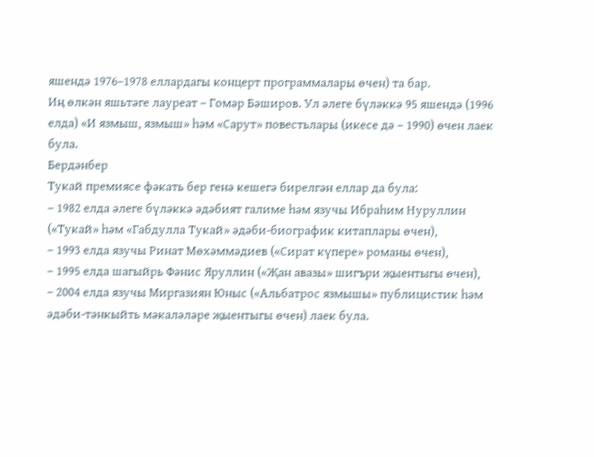яшендә 1976–1978 еллардагы концерт программалары өчен) та бар.
Иң өлкән яшьтәге лауреат – Гомәр Бәширов. Ул әлеге бүләккә 95 яшендә (1996 елда) «И язмыш, язмыш» һәм «Сарут» повестьлары (икесе дә – 1990) өчен лаек була.
Бердәнбер
Тукай премиясе фәкать бер генә кешегә бирелгән еллар да була:
– 1982 елда әлеге бүләккә әдәбият галиме һәм язучы Ибраһим Нуруллин («Тукай» һәм «Габдулла Тукай» әдәби-биографик китаплары өчен),
– 1993 елда язучы Ринат Мөхәммәдиев («Сират күпере» романы өчен),
– 1995 елда шагыйрь Фәнис Яруллин («Җан авазы» шигъри җыентыгы өчен),
– 2004 елда язучы Миргазиян Юныс («Альбатрос язмышы» публицистик һәм әдәби-тәнкыйть мәкаләләре җыентыгы өчен) лаек була.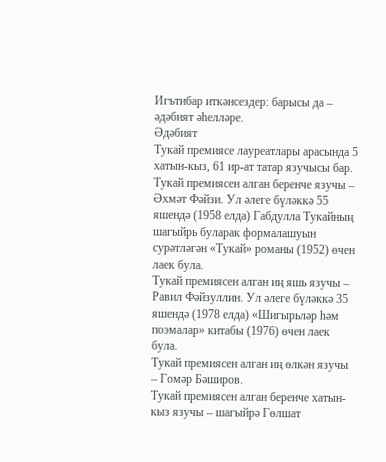Игътибар иткәнсездер: барысы да – әдәбият әһелләре.
Әдәбият
Тукай премиясе лауреатлары арасында 5 хатын-кыз, 61 ир-ат татар язучысы бар.
Тукай премиясен алган беренче язучы – Әхмәт Фәйзи. Ул әлеге бүләккә 55 яшендә (1958 елда) Габдулла Тукайның шагыйрь буларак формалашуын сурәтләгән «Тукай» романы (1952) өчен лаек була.
Тукай премиясен алган иң яшь язучы – Равил Фәйзуллин. Ул әлеге бүләккә 35 яшендә (1978 елда) «Шигырьләр һәм поэмалар» китабы (1976) өчен лаек була.
Тукай премиясен алган иң өлкән язучы – Гомәр Бәширов.
Тукай премиясен алган беренче хатын-кыз язучы – шагыйрә Гөлшат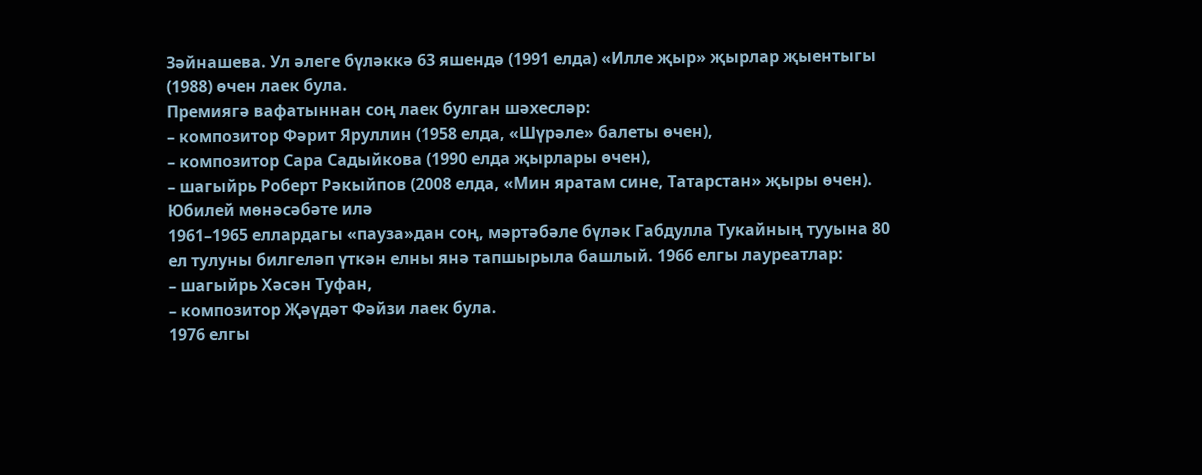Зәйнашева. Ул әлеге бүләккә 63 яшендә (1991 елда) «Илле җыр» җырлар җыентыгы (1988) өчен лаек була.
Премиягә вафатыннан соң лаек булган шәхесләр:
– композитор Фәрит Яруллин (1958 елда, «Шүрәле» балеты өчен),
– композитор Сара Садыйкова (1990 елда җырлары өчен),
– шагыйрь Роберт Рәкыйпов (2008 елда, «Мин яратам сине, Татарстан» җыры өчен).
Юбилей мөнәсәбәте илә
1961–1965 еллардагы «пауза»дан соң, мәртәбәле бүләк Габдулла Тукайның тууына 80 ел тулуны билгеләп үткән елны янә тапшырыла башлый. 1966 елгы лауреатлар:
– шагыйрь Хәсән Туфан,
– композитор Җәүдәт Фәйзи лаек була.
1976 елгы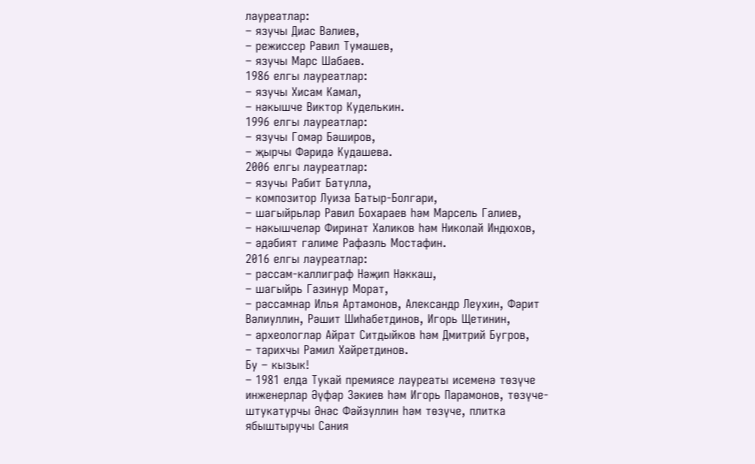лауреатлар:
– язучы Диас Вәлиев,
– режиссер Равил Тумашев,
– язучы Марс Шабаев.
1986 елгы лауреатлар:
– язучы Хисам Камал,
– нәкышче Виктор Куделькин.
1996 елгы лауреатлар:
– язучы Гомәр Бәширов,
– җырчы Фәридә Кудашева.
2006 елгы лауреатлар:
– язучы Рабит Батулла,
– композитор Луиза Батыр-Болгари,
– шагыйрьләр Равил Бохараев һәм Марсель Галиев,
– нәкышчеләр Фиринат Халиков һәм Николай Индюхов,
– әдәбият галиме Рафаэль Мостафин.
2016 елгы лауреатлар:
– рәссам-каллиграф Нәҗип Нәккаш,
– шагыйрь Газинур Морат,
– рәссамнар Илья Артамонов, Александр Леухин, Фәрит Вәлиуллин, Рәшит Шиһабетдинов, Игорь Щетинин,
– археологлар Айрат Ситдыйков һәм Дмитрий Бугров,
– тарихчы Рамил Хәйретдинов.
Бу – кызык!
– 1981 елда Тукай премиясе лауреаты исеменә төзүче инженерлар Әүфәр Зәкиев һәм Игорь Парамонов, төзүче-штукатурчы Әнәс Фәйзуллин һәм төзүче, плитка ябыштыручы Сания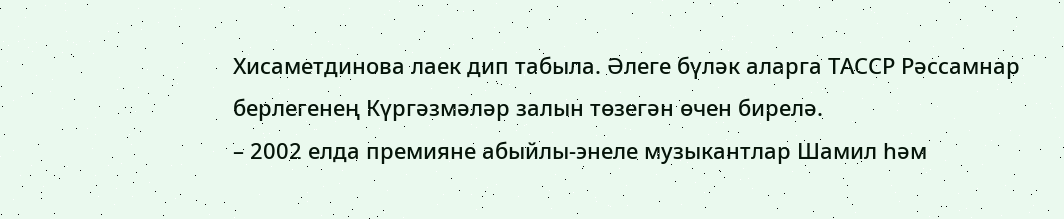Хисаметдинова лаек дип табыла. Әлеге бүләк аларга ТАССР Рәссамнар берлегенең Күргәзмәләр залын төзегән өчен бирелә.
– 2002 елда премияне абыйлы-энеле музыкантлар Шамил һәм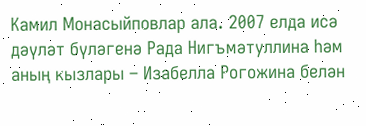Камил Монасыйповлар ала. 2007 елда исә дәүләт бүләгенә Рада Нигъмәтуллина һәм аның кызлары – Изабелла Рогожина белән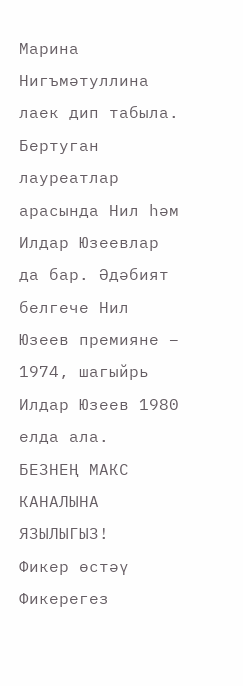Марина Нигъмәтуллина лаек дип табыла. Бертуган лауреатлар арасында Нил һәм Илдар Юзеевлар да бар. Әдәбият белгече Нил Юзеев премияне – 1974, шагыйрь Илдар Юзеев 1980 елда ала.
БЕЗНЕҢ МАКС КАНАЛЫНА ЯЗЫЛЫГЫЗ!
Фикер өстәү
Фикерегез